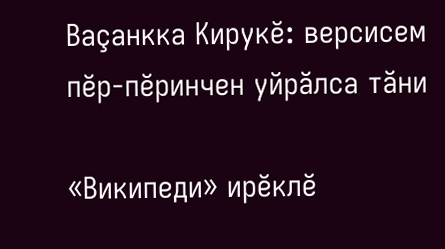Ваçанкка Кирукĕ: версисем пӗр-пӗринчен уйрӑлса тӑни

«Википеди» ирĕклĕ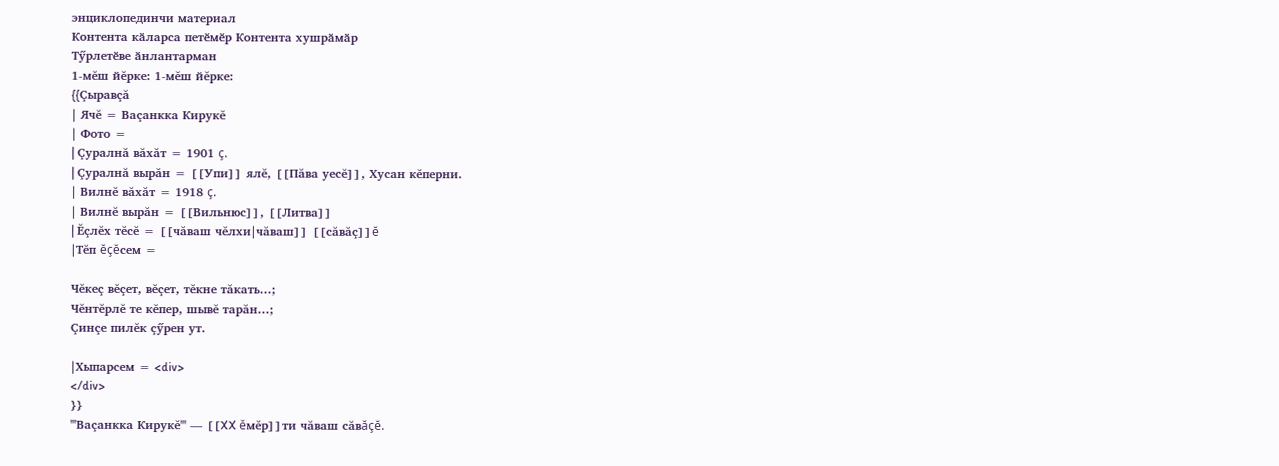энциклопединчи материал
Контента кӑларса петӗмӗр Контента хушрӑмӑр
Тӳрлетӗве ӑнлантарман
1-мĕш йĕрке: 1-мĕш йĕрке:
{{Çыравçă
| Ячĕ = Ваçанкка Кирукĕ
| Фото =
| Çуралнă вăхăт = 1901 ç.
| Çуралнă вырăн = [[Упи]] ялĕ, [[Пăва уесĕ]], Хусан кĕперни.
| Вилнĕ вăхăт = 1918 ç.
| Вилнĕ вырăн = [[Вильнюс]], [[Литва]]
| Ĕçлĕх тĕсĕ = [[чăваш чĕлхи|чăваш]] [[сăвăç]]ĕ
|Тĕп ĕçĕсем =

Чĕкеç вĕçет, вĕçет, тĕкне тăкать...;
Чĕнтĕрлĕ те кĕпер, шывĕ тарăн...;
Çинçе пилĕк çӳрен ут.

|Хыпарсем = <div>
</div>
}}
'''Ваçанкка Кирукĕ''' — [[XX ĕмĕр]]ти чăваш сăвăçĕ.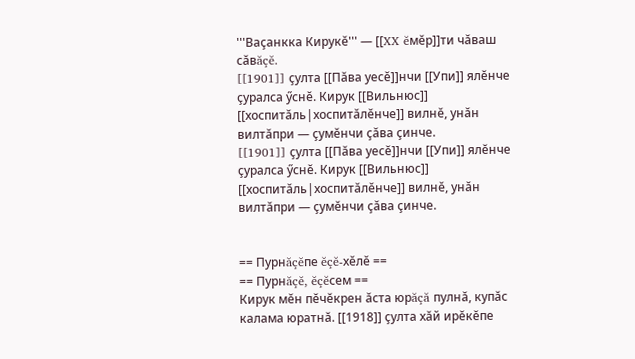'''Ваçанкка Кирукĕ''' — [[XX ĕмĕр]]ти чăваш сăвăçĕ.
[[1901]] çулта [[Пăва уесĕ]]нчи [[Упи]] ялĕнче çуралса ӳснĕ. Кирук [[Вильнюс]] [[хоспитăль|хоспитăлĕнче]] вилнĕ, унăн вилтăпри — çумĕнчи çăва çинче.
[[1901]] çулта [[Пăва уесĕ]]нчи [[Упи]] ялĕнче çуралса ӳснĕ. Кирук [[Вильнюс]] [[хоспитăль|хоспитăлĕнче]] вилнĕ, унăн вилтăпри — çумĕнчи çăва çинче.


== Пурнăçĕпе ĕçĕ-хĕлĕ ==
== Пурнăçĕ, ĕçĕсем ==
Кирук мĕн пĕчĕкрен ăста юрăçă пулнă, купăс калама юратнă. [[1918]] çулта хăй ирĕкĕпе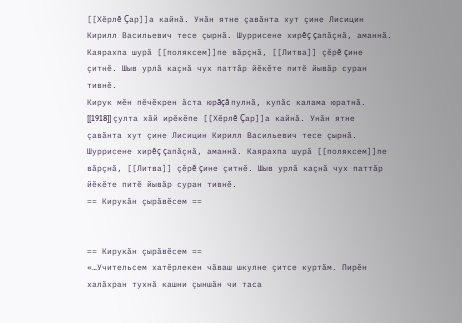[[Хĕрлĕ Çар]]а кайнă. Унăн ятне çавăнта хут çине Лисицин Кирилл Васильевич тесе çырнă. Шуррисене хирĕç çапăçнă, аманнă. Каярахпа шурă [[поляксем]]пе вăрçнă, [[Литва]] çĕрĕ çине çитнĕ. Шыв урлă каçнă чух паттăр йĕкĕте питĕ йывăр суран тивнĕ.
Кирук мĕн пĕчĕкрен ăста юрăçă пулнă, купăс калама юратнă. [[1918]] çулта хăй ирĕкĕпе [[Хĕрлĕ Çар]]а кайнă. Унăн ятне çавăнта хут çине Лисицин Кирилл Васильевич тесе çырнă. Шуррисене хирĕç çапăçнă, аманнă. Каярахпа шурă [[поляксем]]пе вăрçнă, [[Литва]] çĕрĕ çине çитнĕ. Шыв урлă каçнă чух паттăр йĕкĕте питĕ йывăр суран тивнĕ.
== Кирукăн çырăвĕсем ==


== Кирукăн çырăвĕсем ==
«…Учительсем хатĕрлекен чăваш шкулне çитсе куртăм. Пирĕн халăхран тухнă кашни çыншăн чи таса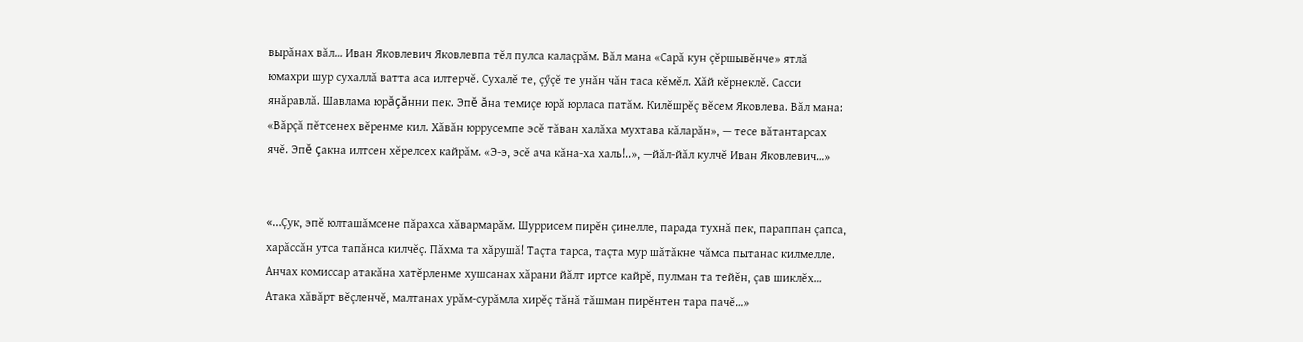вырăнах вăл… Иван Яковлевич Яковлевпа тĕл пулса калаçрăм. Вăл мана «Сарă кун çĕршывĕнче» ятлă юмахри шур сухаллă ватта аса илтерчĕ. Сухалĕ те, çӳçĕ те унăн чăн таса кĕмĕл. Хăй кĕрнеклĕ. Сасси янăравлă. Шавлама юрăçăнни пек. Эпĕ ăна темиçе юрă юрласа патăм. Килĕшрĕç вĕсем Яковлева. Вăл мана: «Вăрçă пĕтсенех вĕренме кил. Хăвăн юррусемпе эсĕ тăван халăха мухтава кăларăн», — тесе вăтантарсах ячĕ. Эпĕ çакна илтсен хĕрелсех кайрăм. «Э-э, эсĕ ача кăна-ха халь!..», —йăл-йăл кулчĕ Иван Яковлевич…»


«…Çук, эпĕ юлташăмсене пăрахса хăвармарăм. Шуррисем пирĕн çинелле, парада тухнă пек, параппан çапса, харăссăн утса тапăнса килчĕç. Пăхма та хăрушă! Таçта тарса, таçта мур шăтăкне чăмса пытанас килмелле. Анчах комиссар атакăна хатĕрленме хушсанах хăрани йăлт иртсе кайрĕ, пулман та тейĕн, çав шиклĕх… Атака хăвăрт вĕçленчĕ, малтанах урăм-сурăмла хирĕç тăнă тăшман пирĕнтен тара пачĕ…»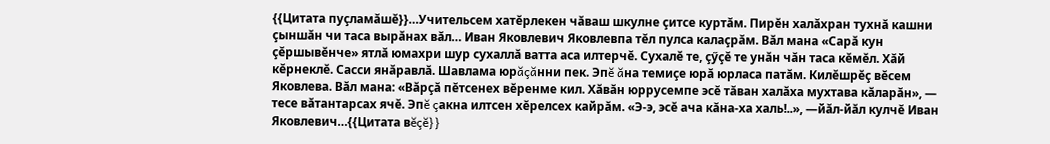{{Цитата пуçламăшĕ}}…Учительсем хатĕрлекен чăваш шкулне çитсе куртăм. Пирĕн халăхран тухнă кашни çыншăн чи таса вырăнах вăл… Иван Яковлевич Яковлевпа тĕл пулса калаçрăм. Вăл мана «Сарă кун çĕршывĕнче» ятлă юмахри шур сухаллă ватта аса илтерчĕ. Сухалĕ те, çӳçĕ те унăн чăн таса кĕмĕл. Хăй кĕрнеклĕ. Сасси янăравлă. Шавлама юрăçăнни пек. Эпĕ ăна темиçе юрă юрласа патăм. Килĕшрĕç вĕсем Яковлева. Вăл мана: «Вăрçă пĕтсенех вĕренме кил. Хăвăн юррусемпе эсĕ тăван халăха мухтава кăларăн», — тесе вăтантарсах ячĕ. Эпĕ çакна илтсен хĕрелсех кайрăм. «Э-э, эсĕ ача кăна-ха халь!..», —йăл-йăл кулчĕ Иван Яковлевич…{{Цитата вĕçĕ}}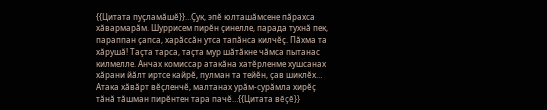{{Цитата пуçламăшĕ}}…Çук, эпĕ юлташăмсене пăрахса хăвармарăм. Шуррисем пирĕн çинелле, парада тухнă пек, параппан çапса, харăссăн утса тапăнса килчĕç. Пăхма та хăрушă! Таçта тарса, таçта мур шăтăкне чăмса пытанас килмелле. Анчах комиссар атакăна хатĕрленме хушсанах хăрани йăлт иртсе кайрĕ, пулман та тейĕн, çав шиклĕх… Атака хăвăрт вĕçленчĕ, малтанах урăм-сурăмла хирĕç тăнă тăшман пирĕнтен тара пачĕ…{{Цитата вĕçĕ}}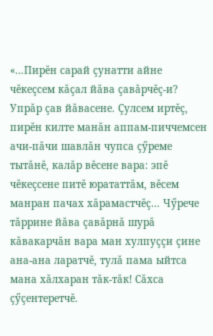«…Пирĕн сарай çунатти айне чĕкеçсем кăçал йăва çавăрчĕç-и? Упрăр çав йăвасене. Çулсем иртĕç, пирĕн килте манăн аппам-пиччемсен ачи-пăчи шавлăн чупса çӳреме тытăнĕ, калăр вĕсене вара: эпĕ чĕкеçсене питĕ юрататтăм, вĕсем манран пачах хăрамастчĕç… Чӳрече тăррине йăва çавăрнă шурă кăвакарчăн вара ман хулпуççи çине ана-ана ларатчĕ, тулă пама ыйтса мана хăлхаран тăк-тăк! Сăхса çӳçентеретчĕ.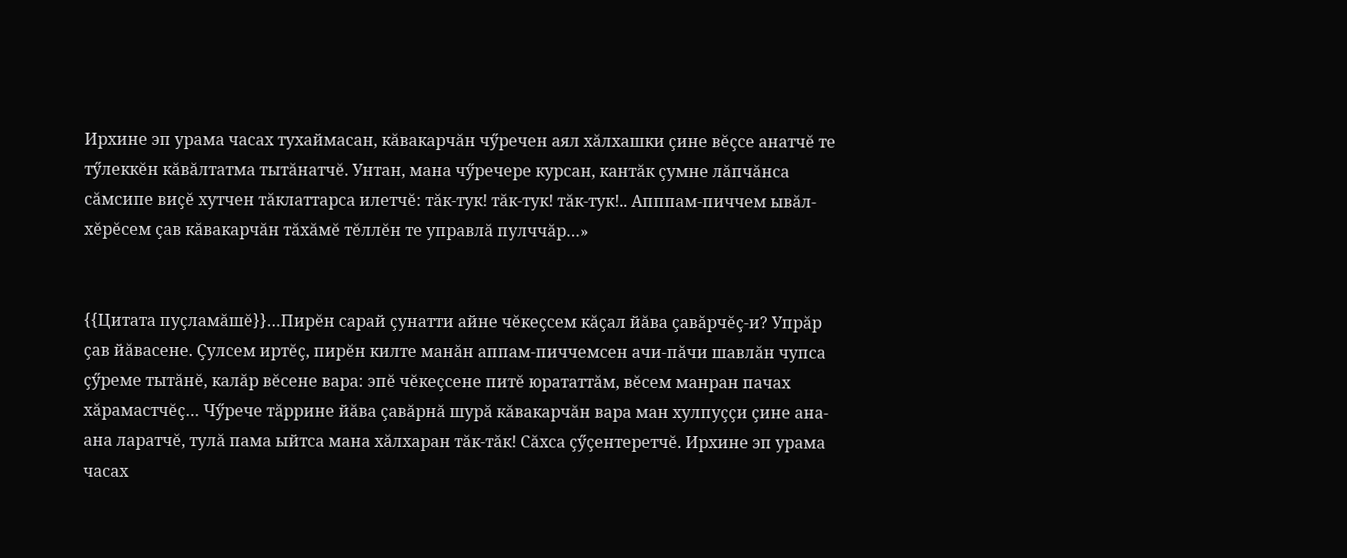Ирхине эп урама часах тухаймасан, кăвакарчăн чӳречен аял хăлхашки çине вĕçсе анатчĕ те тӳлеккĕн кăвăлтатма тытăнатчĕ. Унтан, мана чӳречере курсан, кантăк çумне лăпчăнса сăмсипе виçĕ хутчен тăклаттарса илетчĕ: тăк-тук! тăк-тук! тăк-тук!.. Апппам-пиччем ывăл-хĕрĕсем çав кăвакарчăн тăхăмĕ тĕллĕн те управлă пулччăр…»


{{Цитата пуçламăшĕ}}…Пирĕн сарай çунатти айне чĕкеçсем кăçал йăва çавăрчĕç-и? Упрăр çав йăвасене. Çулсем иртĕç, пирĕн килте манăн аппам-пиччемсен ачи-пăчи шавлăн чупса çӳреме тытăнĕ, калăр вĕсене вара: эпĕ чĕкеçсене питĕ юрататтăм, вĕсем манран пачах хăрамастчĕç… Чӳрече тăррине йăва çавăрнă шурă кăвакарчăн вара ман хулпуççи çине ана-ана ларатчĕ, тулă пама ыйтса мана хăлхаран тăк-тăк! Сăхса çӳçентеретчĕ. Ирхине эп урама часах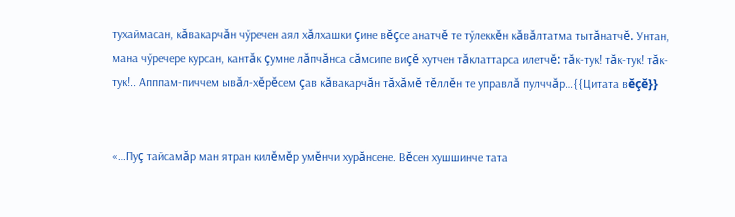тухаймасан, кăвакарчăн чӳречен аял хăлхашки çине вĕçсе анатчĕ те тӳлеккĕн кăвăлтатма тытăнатчĕ. Унтан, мана чӳречере курсан, кантăк çумне лăпчăнса сăмсипе виçĕ хутчен тăклаттарса илетчĕ: тăк-тук! тăк-тук! тăк-тук!.. Апппам-пиччем ывăл-хĕрĕсем çав кăвакарчăн тăхăмĕ тĕллĕн те управлă пулччăр…{{Цитата вĕçĕ}}


«…Пуç тайсамăр ман ятран килĕмĕр умĕнчи хурăнсене. Вĕсен хушшинче тата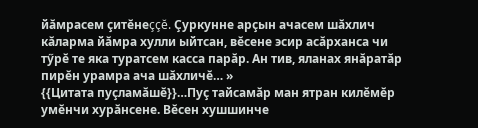йăмрасем çитĕнеççĕ. Çуркунне арçын ачасем шăхлич кăларма йăмра хулли ыйтсан, вĕсене эсир асăрханса чи тӳрĕ те яка туратсем касса парăр. Ан тив, яланах янăратăр пирĕн урамра ача шăхличĕ… »
{{Цитата пуçламăшĕ}}…Пуç тайсамăр ман ятран килĕмĕр умĕнчи хурăнсене. Вĕсен хушшинче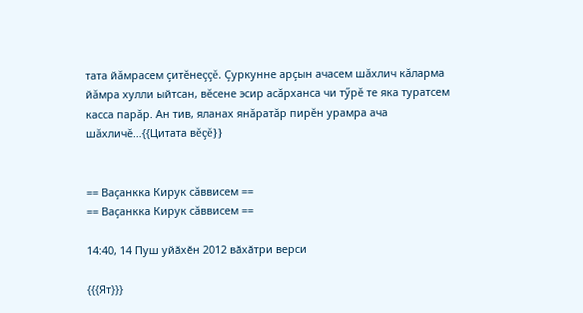тата йăмрасем çитĕнеççĕ. Çуркунне арçын ачасем шăхлич кăларма йăмра хулли ыйтсан, вĕсене эсир асăрханса чи тӳрĕ те яка туратсем касса парăр. Ан тив, яланах янăратăр пирĕн урамра ача шăхличĕ…{{Цитата вĕçĕ}}


== Ваçанкка Кирук сăввисем ==
== Ваçанкка Кирук сăввисем ==

14:40, 14 Пуш уйӑхӗн 2012 вӑхӑтри верси

{{{Ят}}}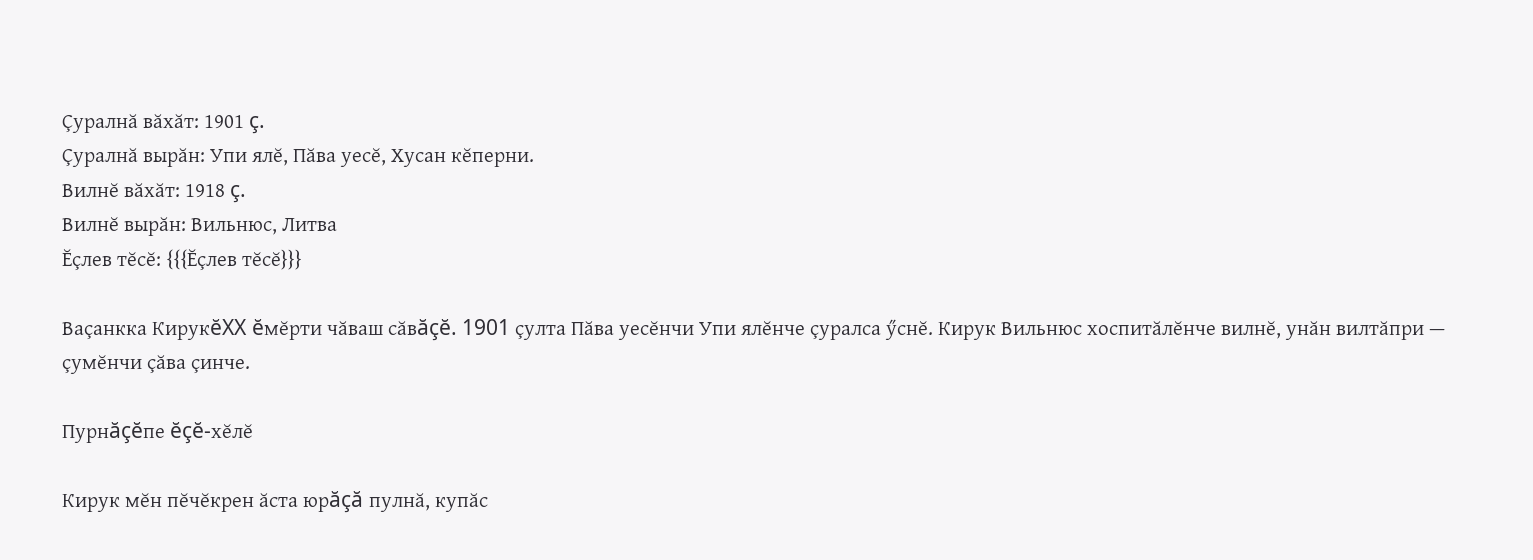Çуралнă вăхăт: 1901 ç.
Çуралнă вырăн: Упи ялĕ, Пăва уесĕ, Хусан кĕперни.
Вилнĕ вăхăт: 1918 ç.
Вилнĕ вырăн: Вильнюс, Литва
Ĕçлев тĕсĕ: {{{Ĕçлев тĕсĕ}}}

Ваçанкка КирукĕXX ĕмĕрти чăваш сăвăçĕ. 1901 çулта Пăва уесĕнчи Упи ялĕнче çуралса ӳснĕ. Кирук Вильнюс хоспитăлĕнче вилнĕ, унăн вилтăпри — çумĕнчи çăва çинче.

Пурнăçĕпе ĕçĕ-хĕлĕ

Кирук мĕн пĕчĕкрен ăста юрăçă пулнă, купăс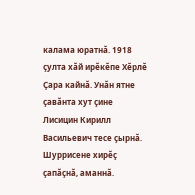калама юратнă. 1918 çулта хăй ирĕкĕпе Хĕрлĕ Çара кайнă. Унăн ятне çавăнта хут çине Лисицин Кирилл Васильевич тесе çырнă. Шуррисене хирĕç çапăçнă, аманнă.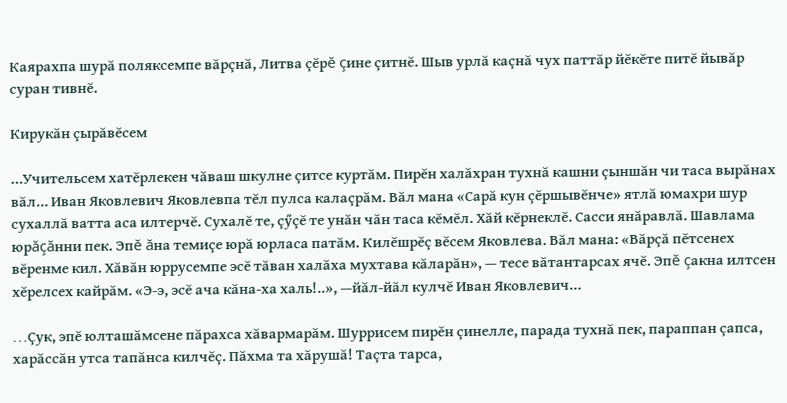Каярахпа шурă поляксемпе вăрçнă, Литва çĕрĕ çине çитнĕ. Шыв урлă каçнă чух паттăр йĕкĕте питĕ йывăр суран тивнĕ.

Кирукăн çырăвĕсем

…Учительсем хатĕрлекен чăваш шкулне çитсе куртăм. Пирĕн халăхран тухнă кашни çыншăн чи таса вырăнах вăл… Иван Яковлевич Яковлевпа тĕл пулса калаçрăм. Вăл мана «Сарă кун çĕршывĕнче» ятлă юмахри шур сухаллă ватта аса илтерчĕ. Сухалĕ те, çӳçĕ те унăн чăн таса кĕмĕл. Хăй кĕрнеклĕ. Сасси янăравлă. Шавлама юрăçăнни пек. Эпĕ ăна темиçе юрă юрласа патăм. Килĕшрĕç вĕсем Яковлева. Вăл мана: «Вăрçă пĕтсенех вĕренме кил. Хăвăн юррусемпе эсĕ тăван халăха мухтава кăларăн», — тесе вăтантарсах ячĕ. Эпĕ çакна илтсен хĕрелсех кайрăм. «Э-э, эсĕ ача кăна-ха халь!..», —йăл-йăл кулчĕ Иван Яковлевич…

…Çук, эпĕ юлташăмсене пăрахса хăвармарăм. Шуррисем пирĕн çинелле, парада тухнă пек, параппан çапса, харăссăн утса тапăнса килчĕç. Пăхма та хăрушă! Таçта тарса,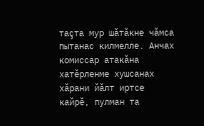таçта мур шăтăкне чăмса пытанас килмелле. Анчах комиссар атакăна хатĕрленме хушсанах хăрани йăлт иртсе кайрĕ, пулман та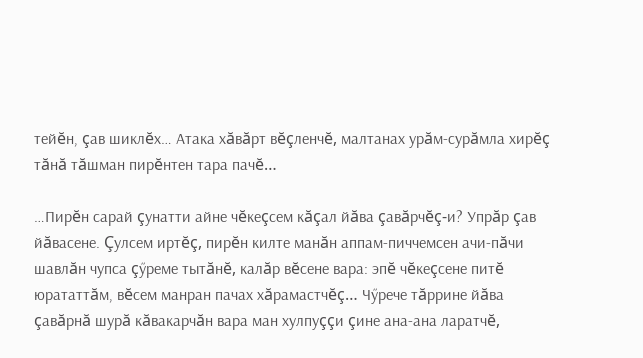тейĕн, çав шиклĕх… Атака хăвăрт вĕçленчĕ, малтанах урăм-сурăмла хирĕç тăнă тăшман пирĕнтен тара пачĕ…

…Пирĕн сарай çунатти айне чĕкеçсем кăçал йăва çавăрчĕç-и? Упрăр çав йăвасене. Çулсем иртĕç, пирĕн килте манăн аппам-пиччемсен ачи-пăчи шавлăн чупса çӳреме тытăнĕ, калăр вĕсене вара: эпĕ чĕкеçсене питĕ юрататтăм, вĕсем манран пачах хăрамастчĕç… Чӳрече тăррине йăва çавăрнă шурă кăвакарчăн вара ман хулпуççи çине ана-ана ларатчĕ,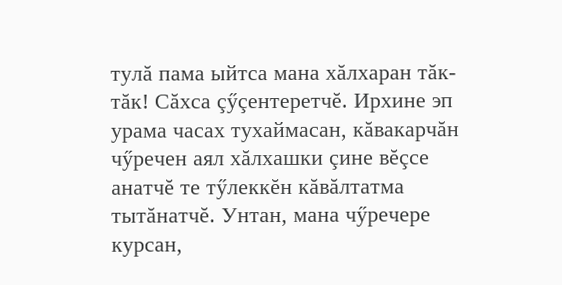тулă пама ыйтса мана хăлхаран тăк-тăк! Сăхса çӳçентеретчĕ. Ирхине эп урама часах тухаймасан, кăвакарчăн чӳречен аял хăлхашки çине вĕçсе анатчĕ те тӳлеккĕн кăвăлтатма тытăнатчĕ. Унтан, мана чӳречере курсан,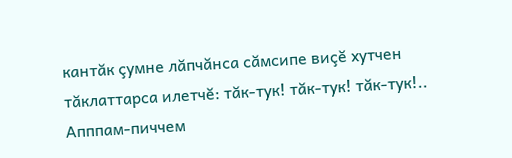кантăк çумне лăпчăнса сăмсипе виçĕ хутчен тăклаттарса илетчĕ: тăк-тук! тăк-тук! тăк-тук!.. Апппам-пиччем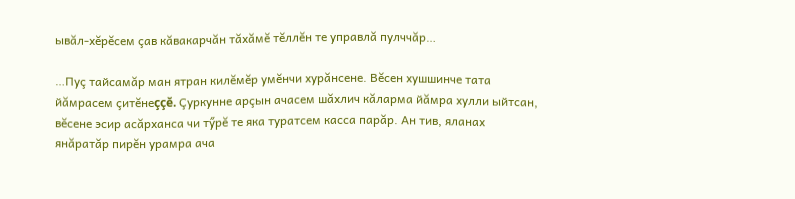ывăл-хĕрĕсем çав кăвакарчăн тăхăмĕ тĕллĕн те управлă пулччăр…

…Пуç тайсамăр ман ятран килĕмĕр умĕнчи хурăнсене. Вĕсен хушшинче тата йăмрасем çитĕнеççĕ. Çуркунне арçын ачасем шăхлич кăларма йăмра хулли ыйтсан, вĕсене эсир асăрханса чи тӳрĕ те яка туратсем касса парăр. Ан тив, яланах янăратăр пирĕн урамра ача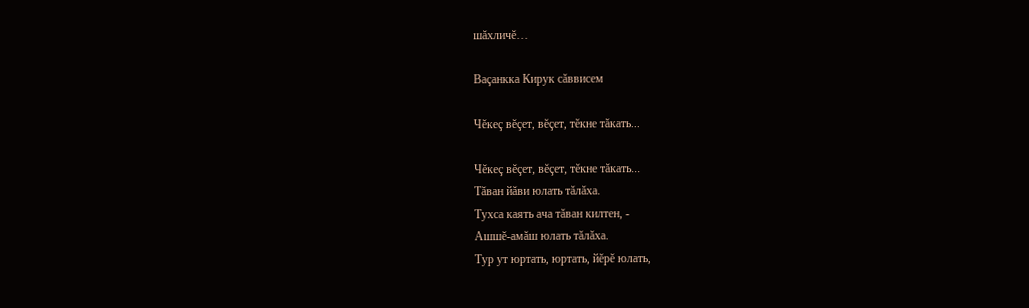шăхличĕ…

Ваçанкка Кирук сăввисем

Чĕкеç вĕçет, вĕçет, тĕкне тăкать...

Чĕкеç вĕçет, вĕçет, тĕкне тăкать...
Тăван йăви юлать тăлăха.
Тухса каять ача тăван килтен, -
Ашшĕ-амăш юлать тăлăха.
Тур ут юртать, юртать, йĕрĕ юлать,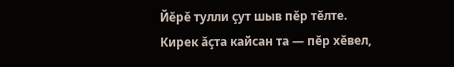Йĕрĕ тулли çут шыв пĕр тĕлте.
Кирек ăçта кайсан та — пĕр хĕвел,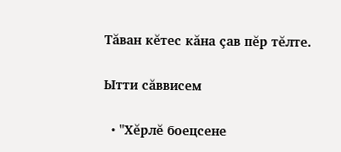Тăван кĕтес кăна çав пĕр тĕлте.

Ытти сăввисем

  • "Хĕрлĕ боецсене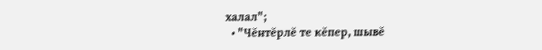халал";
  • "Чĕнтĕрлĕ те кĕпер, шывĕ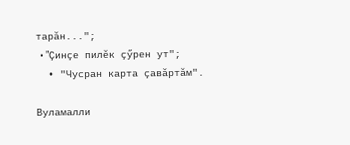тарăн...";
  • "Çинçе пилĕк çӳрен ут";
  • "Чусран карта çавăртăм".

Вуламалли